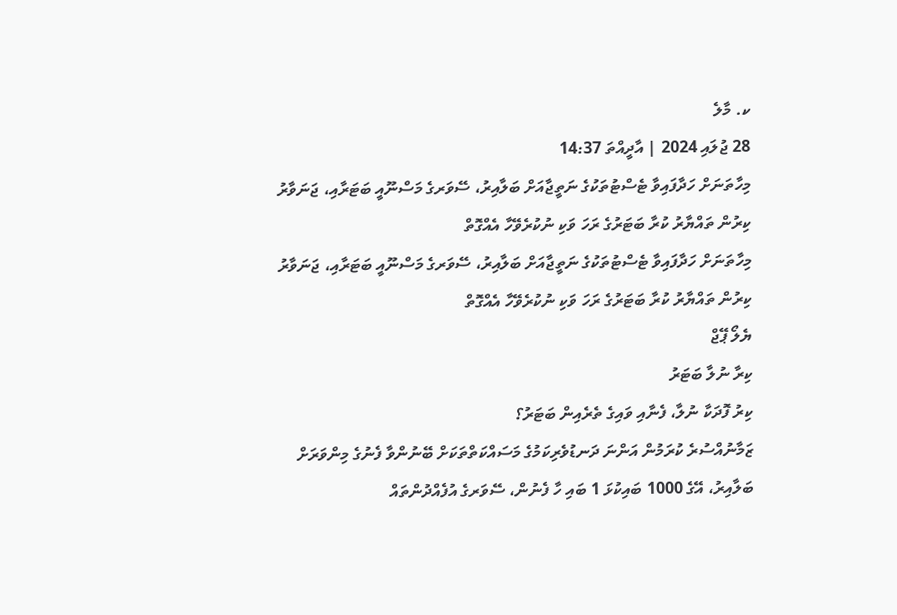ކ. މާލެ
28 ޖުލައި 2024 | އާދީއްތަ 14:37
މިހާތަނަށް ހަދާފައިވާ ޓެސްޓުތަކުގެ ނަތީޖާއަށް ބަލާއިރު، ސޭވަރގެ މަސްނޫއީ ބަޓަރާއި، ޖަނަވާރު ކިރުން ތައްޔާރު ކުރާ ބަޓަރުގެ ރަހަ ވަކި ނުކުރެވޭހާ އެއްގޮތް
މިހާތަނަށް ހަދާފައިވާ ޓެސްޓުތަކުގެ ނަތީޖާއަށް ބަލާއިރު، ސޭވަރގެ މަސްނޫއީ ބަޓަރާއި، ޖަނަވާރު ކިރުން ތައްޔާރު ކުރާ ބަޓަރުގެ ރަހަ ވަކި ނުކުރެވޭހާ އެއްގޮތް
ޔެލޯ ޕޭޖް
ކިރާ ނުލާ ބަޓަރު
ކިރު ފޮދަކާ ނުލާ، ފެނާއި ވައިގެ ތެރެއިން ބަޓަރު؟
ޒަމާނުއްސުރެ ކުރަމުން އަންނަ ދަނޑުވެރިކަމުގެ މަސައްކަތްތަކަށް ބޭނުންވާ ފެނުގެ މިންވަރަށް ބަލާއިރު، އޭގެ 1000 ބައިކުޅަ 1 ބައި ހާ ފެނުން، ސޭވަރގެ އުފެއްދުންތައް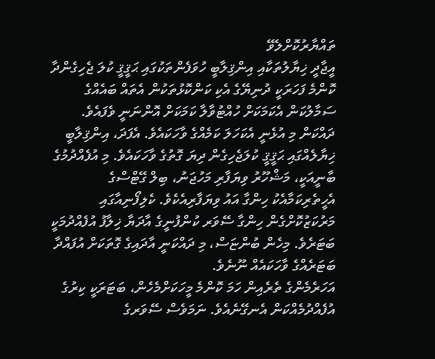ތައްޔާރުކޮށްލެވޭ
އީޖާދީ ޚިޔާލުތަކާއި އިންޤިލާބީ ހުވަފެންތަކުގައި ޙަޤީޤީ ކުލަ ޖެހިގެންދާ ކޮންމެ ފަހަރަކީ ދުނިޔޭގެ އެކި ކަންކޮޅުތަކުން އެތައް ބައެއްގެ ސަމާލުކަން އެކަމަކަށް ހުއްޓުވާލާ ކަމަކަށް އޮންނަނީ ވެފައެވެ. ދައްކަން މި އުޅެނީ އެކަހަލަ ކަމެއްގެ ވާހަކައެވެ. އެފަދަ، އިންޤިލާބީ ޚިޔާލެއްގައި ޙަޤީޤީ ކުލަޖެހިގެން ދިޔަ ގޮތުގެ ވާހަކައެވެ. މި އުފެއްދުމުގެ ބާނީއަކީ، މަޝްހޫރު ވިޔަފާރި މަހުޖަނު، ބިލް ގޭޓްސްގެ އެހީތެރިކަމާއެކު ހިންގާ އައު ވިޔަފާރިއެކެވެ. ކެލިފޯނިއާގައި މަރުކަޒުކޮށްގެން ހިންގާ ސޭވަރ ކުންފުނީގެ އާދަޔާ ޚިލާފު އުފެއްދުމަކީ ބަޓަރެވެ. މިހެން ބުންޏަސް، މި ދައްކަނީ އާދައިގެ ގޮތަކަށް އުފައްދާ ބަޓަރެއްގެ ވާހަކައެއް ނޫނެވެ.
އަހަރެމެންގެ ތެރެއިން ހަމަ ކޮންމެ މީހަކަށްމެހެން، ބަޓަރަކީ ކިރުގެ އުފެއްދުމެއްކަން އެނގޭނެއެވެ. ނަމަވެސް ސޭވަރގެ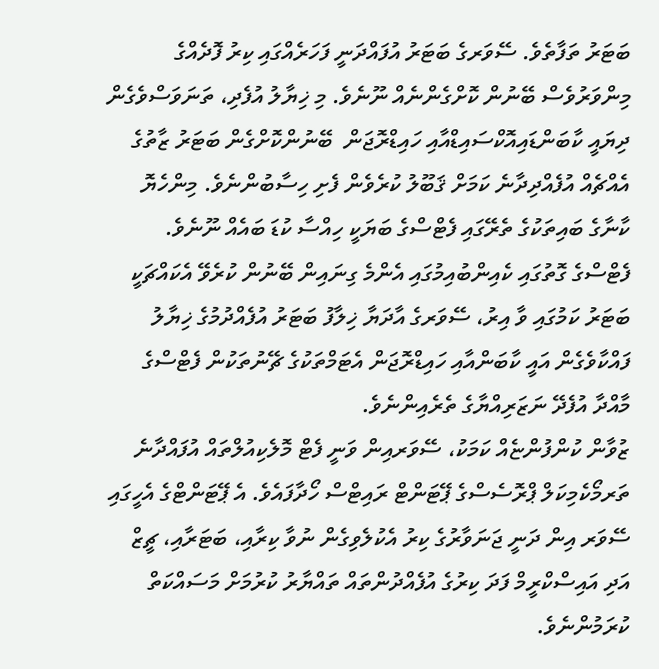ބަޓަރު ތަފާތެވެ. ސޭވަރގެ ބަޓަރު އުފައްދަނީ ފަހަރެއްގައި ކިރު ފޮދެއްގެ މިންވަރުވެސް ބޭނުން ކޮށްގެންނެއް ނޫނެވެ. މި ޚިޔާލު އުފެދި، ތަނަވަސްވެގެން ދިޔައީ ކާބަންޑައިއޮކްސައިޑްއާއި ހައިޑްރޮޖަން  ބޭނުންކޮށްގެން ބަޓަރު ޒާތުގެ އެއްޗެއް އުފެއްދިދާނެ ކަމަށް ޤަބޫލު ކުރެވެން ފެށި ހިސާބުންނެވެ. މިންހެޔޮ ކާނާގެ ބައިތަކުގެ ތެރޭގައި ފެޓްސްގެ ބަޔަކީ ހިއްސާ ކުޑަ ބައެއް ނޫނެވެ. ފެޓްސްގެ ގޮތުގައި ކެއިންބުއިމުގައި އެންމެ ގިނައިން ބޭނުން ކުރެވޭ އެކައްޗަކީ ބަޓަރު ކަމުގައި ވާ އިރު، ސޭވަރގެ އާދަޔާ ޚިލާފު ބަޓަރު އުފެއްދުމުގެ ޚިޔާލު ފައްކާވެގެން އައީ ކާބަންއާއި ހައިޑްރޮޖަން އެޓަމްތަކުގެ ޗޭނުތަކުން ފެޓްސްގެ މާއްދާ އުފެދޭ ނަޒަރިއްޔާގެ ތެރެއިންނެވެ.
ޒުވާން ކުންފުންޏެއް ކަމަކު، ސޭވަރއިން ވަނީ ފެޓް މޮލެކިއުލްތައް އުފައްދާނެ ތަރމޯކެމިކަލް ޕްރޮސެސްގެ ޕޭޓަންޓް ރައިޓްސް ހޯދާފައެވެ. އެ ޕޭޓަންޓްގެ އެހީގައި ސޭވަރ އިން ދަނީ ޖަނަވާރުގެ ކިރު އެކުލެވިގެން ނުވާ ކިރާއި، ބަޓަރާއި، ޗީޒް އަދި އައިސްކްރީމް ފަދަ ކިރުގެ އުފެއްދުންތައް ތައްޔާރު ކުރުމަށް މަސައްކަތް ކުރަމުންނެވެ.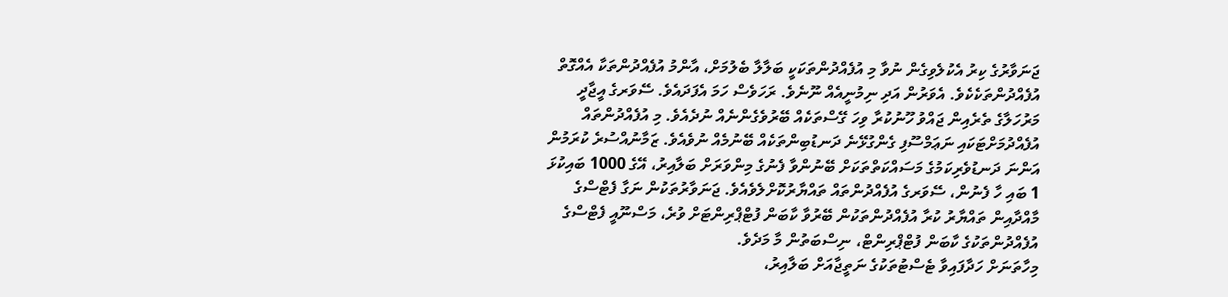ޖަނަވާރުގެ ކިރު އެކުލެވިގެން ނުވާ މި އުފެއްދުންތަކަކީ ބަލާލާ ބެލުމަށް، އާންމު އުފެއްދުންތަކާ އެއްގޮތް އުފެއްދުންތަކެކެވެ. އެވަރުން އަދި ނިމުނީއެއް ނޫނެވެ. ރަހަވެސް ހަމަ އެފަދައެވެ. ސޭވަރގެ އީޖާދީ މަރުހަލާގެ ތެރެއިން ޖައްވު ހޫނުކުރާ ވިހަ ގޭސްތަކެއް ބޭރުވެގެންނެއް ނުދެއެވެ. މި އުފެއްދުންތައް އުފެއްދުމަށްޓަކައި ނަޢަމްސޫފި ގެންގުޅޭނެ ދަނޑުބިންތަކެއް ބޭނުމެއް ނުވެއެވެ. ޒަމާނުއްސުރެ ކުރަމުން އަންނަ ދަނޑުވެރިކަމުގެ މަސައްކަތްތަކަށް ބޭނުންވާ ފެނުގެ މިންވަރަށް ބަލާއިރު، އޭގެ 1000 ބައިކުޅަ 1 ބައި ހާ ފެނުން، ސޭވަރގެ އުފެއްދުންތައް ތައްޔާރުކޮށްލެވެއެވެ. ޖަނަވާރުތަކުން ނަގާ ފެޓްސްގެ މާއްދާއިން ތައްޔާރު ކުރާ އުފެއްދުންތަކުން ބޭރުވާ ކާބަން ފުޓްޕްރިންޓަށް ވުރެ، މަސްނޫއީ ފެޓްސްގެ އުފެއްދުންތަކުގެ ކާބަން ފުޓްޕްރިންޓް، ނިސްބަތުން މާ މަދެވެ.
މިހާތަނަށް ހަދާފައިވާ ޓެސްޓުތަކުގެ ނަތީޖާއަށް ބަލާއިރު،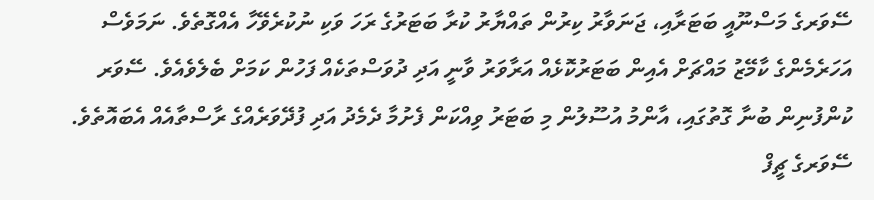ސޭވަރގެ މަސްނޫއީ ބަޓަރާއި، ޖަނަވާރު ކިރުން ތައްޔާރު ކުރާ ބަޓަރުގެ ރަހަ ވަކި ނުކުރެވޭހާ އެއްގޮތެވެ. ނަމަވެސް އަހަރެމެންގެ ކާމޭޒު މައްޗަށް އެއިން ބަޓަރުކޮޅެއް އަރާވަރު ވާނީ އަދި ދުވަސްތަކެއް ފަހުން ކަމަށް ބެލެވެއެވެ. ސޭވަރ ކުންފުނިން ބުނާ ގޮތުގައި، އާންމު އުސޫލުން މި ބަޓަރު ވިއްކަން ފެށުމާ ދެމެދު އަދި ފުދޭވަރެއްގެ ރާސްތާއެއް އެބައޮތެވެ.
ސޭވަރގެ ޗީފް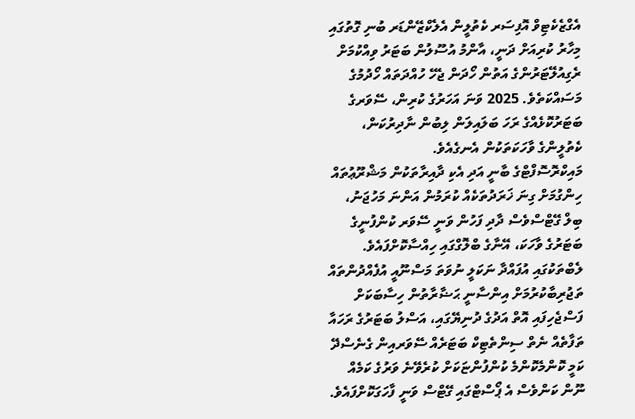އެގްޒެކެޓިވް އޮފިސަރ ކެތުލީން އެލެކްޒޭންޑަރ ބުނި ގޮތުގައި މިހާރު ކުރިއަށް ދަނީ، އާންމު އުސޫލުން ބަޓަރު ވިއްކުމަށް ރެގިއުލޭޓަރުންގެ އަތުން ހޯދަން ޖެހޭ ހުއްދަތައް ހޯދުމުގެ މަސައްކަތެވެ. 2025 ވަނަ އަހަރުގެ ކުރިން، ސޭވަރގެ ބަޓަރުކޮޅެއްގެ ރަހަ ބަލައިލަން ލިބުން ނާދިރުކަން، ކެތުލީންގެ ވާހަކަތަކުން އެނގެއެވެ.
މައިކްރޮސޮފްޓްގެ ބާނީ އަދި އެކި ދާއިރާތަކުން މަޝްރޫޢުތައް ހިންގުމަށް ގިނަ ޚަރަދުތަކެއް ކުރަމުން އަންނަ މަހުޖަނު، ބިލް ގޭޓްސްވެސް ދާދި ފަހުން ވަނީ ސޭވަރ ކުންފުނީގެ ބަޓަރުގެ ވާހަކަ، އޭނާގެ ބްލޮގްގައި ހިއްސާކޮށްފައެވެ. ލެބްތަކުގައި އުފައްދާ ނަކަލީ ނުވަތަ މަސްނޫއީ އުފެއްދުންތައް ތަޖުރިބާކުރުމަށް އިންސާނީ ޙަޟާރާތުން ހިސާބަކަށް ފަސްޖެހިފައި އޮތް އަދުގެ ދުނިޔޭގައި، އަސްލު ބަޓަރުގެ ރަހައާ ތަފާތެއް ނެތް ސިންތެޓިކް ބަޓަރެއް ސޭވަރއިން ގެނެސްދޭ ކަމީ ކޮންމެކޮންމެ ކުންފުންޏަކަށް ކުރެވޭނެ ވަރުގެ ކަމެއް ނޫން ކަންވެސް އެ ޕޯސްޓްގައި ގޭޓްސް ވަނީ ފާހަގަކޮށްފައެވެ.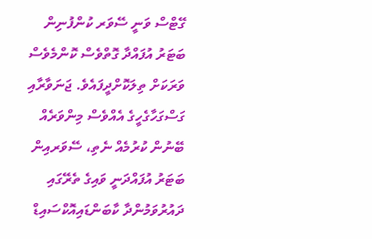ގޭޓްސް ވަނީ ސޭވަރ ކުންފުނިން ބަޓަރު އުފައްދާ ގޮތްވެސް ކޮންމެވެސް ވަރަކަށް ތިލަކޮށްދީފައެވެ. ޖަނަވާރާއި ގަސްގަހާގެހީގެ އެއްވެސް މިންވަރެއް ބޭނުން ކުރުމެއް ނެތި، ސޭވަރއިން ބަޓަރު އުފައްދަނީ ވައިގެ ތެރޭގައި ދައުރުވަމުންދާ ކާބަންޑައިއޮކްސައިޑް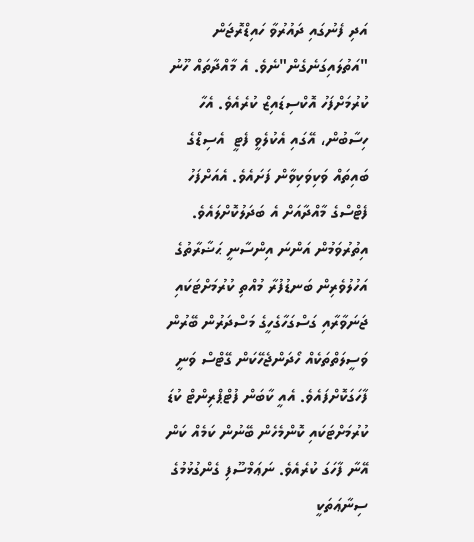އަދި ފެނުގައި ދައުރުވާ ހައިޑްރޮޖަން "އަތުލައިގަނެގެން"ނެވެ. އެ މާއްދާތައް ހޫނު ކުރުމަށްފަހު އޮކްސިޑައިޒް ކުރެއެވެ. އެހާ ހިސާބުން، އޭގައި އެކުލެވީ ފެޓީ  އެސިޑްގެ ބައިތައް ވަކިވަކިވާން ފަށައެވެ. އެއަށްފަހު ފެޓްސްގެ މާއްދާއަށް އެ ބަދަލުކޮށްލައެވެ.
އިތުރުވަމުން އަންނަ އިންސާނީ ޙަޟާރާތުގެ އަހުލުވެރިން ބަނޑުފުރާ މުއްތި ކުރުމަށްޓަކައި ޖަނަވާރާއި ގަސްގަހާގެހީގެ މަސްދަރުން ބޭރުން ވަސީލަތްތަކެއް ހޯދަންޖެހޭކަން ގޭޓްސް ވަނީ ފާހަގަކޮށްފައެވެ. އެއީ ކާބަން ފުޓްޕްރިންޓް ކުޑަ ކުރުމަށްޓަކައި ކޮންމެހެން ބޭނުން ކަމެއް ކަން އޭނާ ފާހަގަ ކުރެއެވެ. ނަޢަމްސޫފި ގެންގުޅުމުގެ ސިނާޢަތަކީ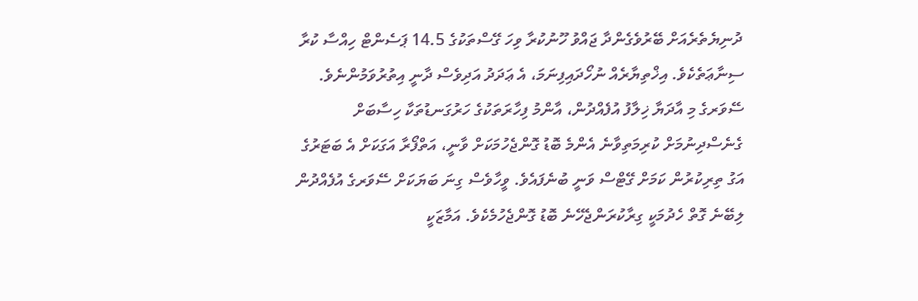ދުނިޔެތެރެއަށް ބޭރުވެގެންދާ ޖައްވު ހޫނުކުރާ ވިހަ ގޭސްތަކުގެ 14.5 ޕަސެންޓް ހިއްސާ ކުރާ ސިނާޢަތެކެވެ. އިޚްތިޔާރެއް ނުހޯދައިފިނަމަ، އެ ޢަދަދު އަދިވެސް ދާނީ އިތުރުވަމުންނެވެ.
ސޭވަރގެ މި އާދަޔާ ޚިލާފު އުފެއްދުން، އާންމު ފިހާރަތަކުގެ ހަރުގަނޑުތަކާ ހިސާބަށް ގެނެސްދިނުމަށް ކުރިމަތިވާނެ އެންމެ ބޮޑު ގޮންޖެހުމަކަށް ވާނީ، އަތްފޯރާ އަގަކަށް އެ ބަޓަރުގެ އަގު ތިރިކުރުން ކަމަށް ގޭޓްސް ވަނީ ބުނެފައެވެ. ވީހާވެސް ގިނަ ބަޔަކަށް ސޭވަރގެ އުފެއްދުން ލިބޭނެ ގޮތް ހެދުމަކީ ގިރާކުރަންޖެހޭނެ ބޮޑު ގޮންޖެހުމެކެވެ. އަމާޒަކީ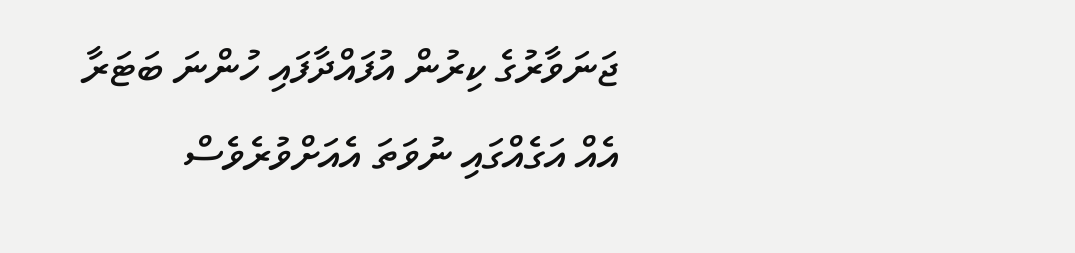ޖަނަވާރުގެ ކިރުން އުފައްދާފައި ހުންނަ ބަޓަރާ އެއް އަގެއްގައި ނުވަތަ އެއަށްވުރެވެސް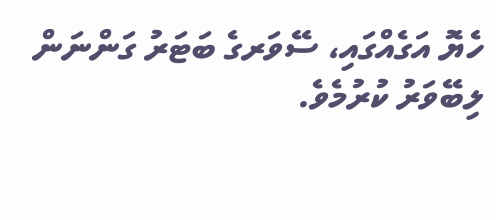ހެޔޮ އަގެއްގައި، ސޭވަރގެ ބަޓަރު ގަންނަން ލިބޭވަރު ކުރުމެވެ.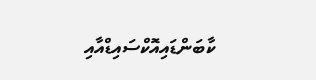ކާބަންޑައިއޮކްސައިޑްއާއި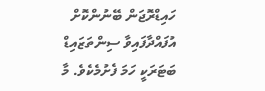ހައިޑްރޮޖަން ބޭނުންކޮށް އުފައްދާފައިވާ ސިންތަޒައިޑް ބަޓަރަކީ ހަމަ ފެށުމެކެވެ. މާ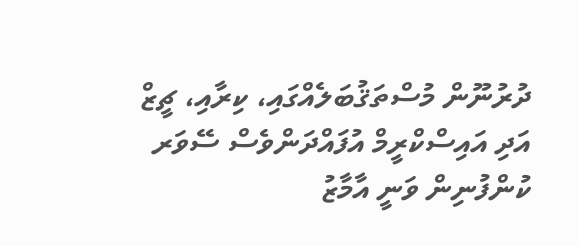ދުރުނޫން މުސްތަޤުބަލެއްގައި، ކިރާއި، ޗީޒް އަދި އައިސްކްރީމް އުފައްދަންވެސް ސޭވަރ ކުންފުނިން ވަނީ އާމާޒު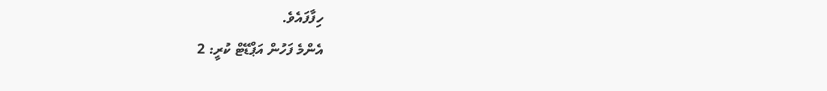ހިފާފައެވެ.
އެންމެ ފަހުން އަޕްޑޭޓް ކުރީ: 2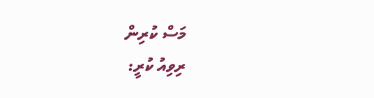މަސް ކުރިން
ރިވިއު ކުރީ: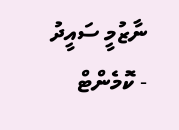ނާޒުމީ ސައީދު
- ކޮމެންޓް